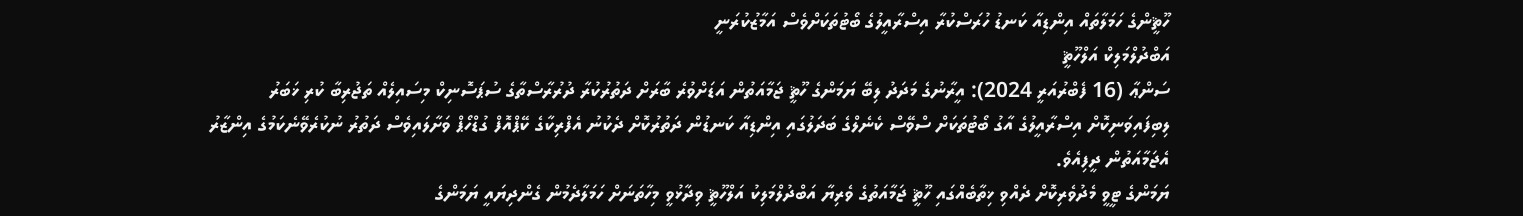ހޫޘީންގެ ހަމަލާތައް އިންޑިއާ ކަނޑު ހުރަސްކުރާ އިސްރާއީލުގެ ބޯޓުތަކަށްވެސް އަމާޒުކުރަނީ
އަބްދުލްމަލިކް އަލްހޫޘީ
ސަންޢާ (16 ފެބްރުއަރީ 2024): އީރާނުގެ މަދަދު ލިބޭ ޔަމަންގެ ހޫޘީ ޖަމާއަތުން އަޑަށްވުރެ ބާރަށް ދަތުރުކުރާ ދުރުރާސްތާގެ ސުޕަސޮނިކް މިސައިލެއް ތަޖުރިބާ ކުރި ޚަބަރު ލިބިފައިވަނިކޮށް އިސްރާއީލުގެ އާގު ބޯޓުތަކަށް ސްވޭސް ކެނެލްގެ ބަދަލުގައި އިންޑިއާ ކަނޑުން ދަތުރުކޮށް ދެކުނު އެފްރިކާގެ ކޭޕްއޮފް ގުޑްހޯޕް ވަށާލައިވެސް ދަތުރު ނުކުރެވޭނެކަމުގެ އިންޒާރު އެޖަމާއަތުން ދީފިއެވެ.
ޔަމަންގެ ޓީވީ މެދުވެރިކޮށް ދެއްވި ޚިތާބެއްގައި ހޫޘީ ޖަމާއަތުގެ ވެރިޔާ އަބްދުލްމަލިކު އަލްހޫޘީ ވިދާޅުވީ މިހާތަނަށް ހަމަލާދެމުން ގެންދިޔައީ ޔަމަންގެ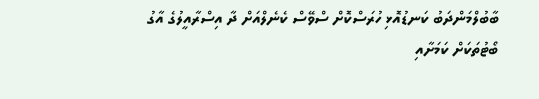ބާބުލްމަންދަބު ކަނޑުއޮޅި ހުރަސްކޮށް ސްވޭސް ކެނެލްއަށް ދާ އިސްރާއީލުގެ އާގު ބޯޓުތަކަށް ކަމަށާއި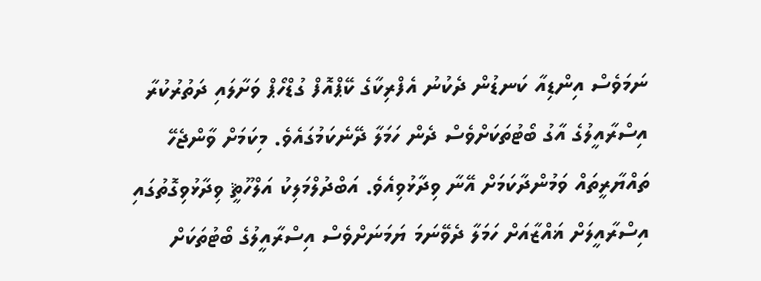ނަމަވެސް އިންޑިއާ ކަނޑުން ދެކުނު އެފްރިކާގެ ކޭޕްއޮފް ގުޑްހޯޕް ވަށާލައި ދަތުރުކުރާ އިސްރާއީލުގެ އާގު ބޯޓުތަކަށްވެސް ދެން ހަމަލާ ދޭނެކަމުގައެވެ. މިކަމަށް ވާންޖެހޭ ތައްޔާރީތައް ވަމުންދާކަމަށް އޭނާ ވިދާޅުވިއެވެ. އަބްދުލްމަލިކު އަލްހޫޘީ ވިދާޅުވިގޮތުގައި އިސްރާއީލަށް ޣައްޒާއަށް ހަމަލާ ދެވޭނަމަ ޔަމަނަށްވެސް އިސްރާއީލުގެ ބޯޓުތަކަށް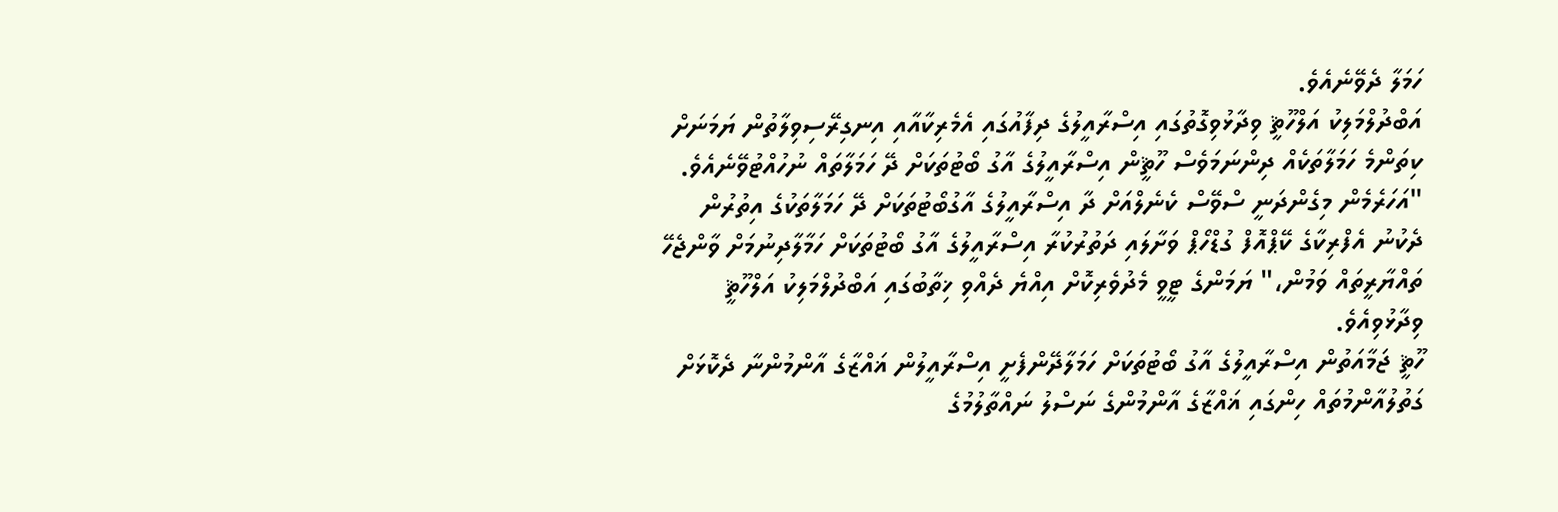ހަމަލާ ދެވޭނެއެވެ.
އަބްދުލްމަލިކު އަލްހޫޘީ ވިދާޅުވިގޮތުގައި އިސްރާއީލުގެ ދިފާއުގައި އެމެރިކާއާއި އިނގިރޭސިވިލާތުން ޔަމަނަށް ކިތަންމެ ހަމަލާތަކެއް ދިންނަމަވެސް ހޫޘީން އިސްރާއީލުގެ އާގު ބޯޓުތަކަށް ދޭ ހަމަލާތައް ނުހުއްޓުވޭނެއެވެ.
"އަހަރެމެން މިގެންދަނީ ސްވޭސް ކެނެލްއަށް ދާ އިސްރާއީލުގެ އާގުބޯޓުތަކަށް ދޭ ހަމަލާތަކުގެ އިތުރުން ދެކުނު އެފްރިކާގެ ކޭޕްއޮފް ގުޑްހޯޕް ވަށާލައި ދަތުރުކުރާ އިސްރާއީލުގެ އާގު ބޯޓުތަކަށް ހަމާލާދިނުމަށް ވާންޖެހޭ ތައްޔާރީތައް ވަމުން،" ޔަމަންގެ ޓީވީ މެދުވެރިކޮށް އިއްޔެ ދެއްވި ޚިތާބުގައި އަބްދުލްމަލިކު އަލްހޫޘީ ވިދާޅުވިއެވެ.
ހޫޘީ ޖަމާއަތުން އިސްރާއީލުގެ އާގު ބޯޓުތަކަށް ހަމަލާދޭންފެށީ އިސްރާއީލުން ޣައްޒާގެ އާންމުންނާ ދެކޮޅަށް ގަތުލުއާންމުތައް ހިންގައި ޣައްޒާގެ އާންމުންގެ ނަސްލު ނައްތާލުމުގެ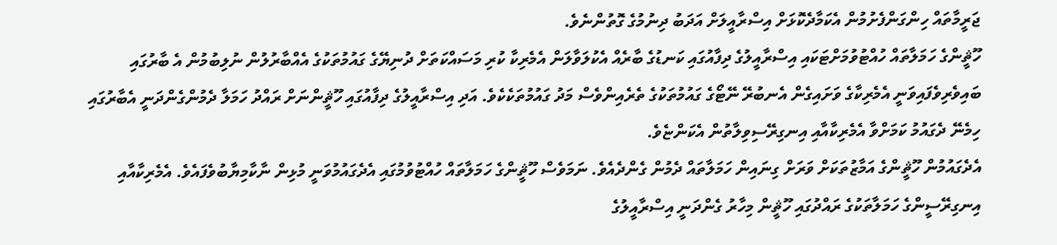ޖަރީމާތައް ހިންގަންފެށުމުން އެކަމާދެކޮޅަށް އިސްރާއީލަށް އަދަބު ދިނުމުގެ ގޮތުންނެވެ.
ހޫޘީންގެ ހަމަލާތައް ހުއްޓުވުމަށްޓަކައި އިސްރާއީލުގެ ދިފާއުގައި ކަނޑުގެ ބާރެއް އެކުލަވާލަން އެމެރިކާ ކުރި މަސައްކަތަށް ދުނިޔޭގެ ގައުމުތަކުގެ އެއްބާރުލުން ނުލިބުމުން އެ ބާރުގައި ބައިވެރިވެފައިވަނީ އެމެރިކާގެ ވަށައިގެން އެނބުރޭ ނޭޓޯގެ ގައުމުތަކުގެ ތެރެއިންވެސް މަދު ގައުމުތަކެކެވެ. އަދި އިސްރާއީލުގެ ދިފާއުގައި ހޫޘީންނަށް ރައްދު ހަމަލާ ދެމުންގެންދަނީ އެބާރުގައި ހިމެނޭ ދެގައުމު ކަމަށްވާ އެމެރިކާއާއި އިނގިރޭސިވިލާތުން އެކަންޏެވެ.
އެދެގައުމުން ހޫޘީންގެ އަމާޒުތަކަށް ވަރަށް ގިނައިން ހަމަލާތައް ދެމުން ގެންދެއެވެ. ނަމަވެސް ހޫޘީންގެ ހަމަލާތައް ހުއްޓުވުމުގައި އެދެގައުމުވަނީ މުޅިން ނާކާމިޔާބުވެފައެވެ. އެމެރިކާއާއި އިނގިރޭސީންގެ ހަމަލާތަކުގެ ރައްދުގައި ހޫޘީން މިހާރު ގެންދަނީ އިސްރާއީލުގެ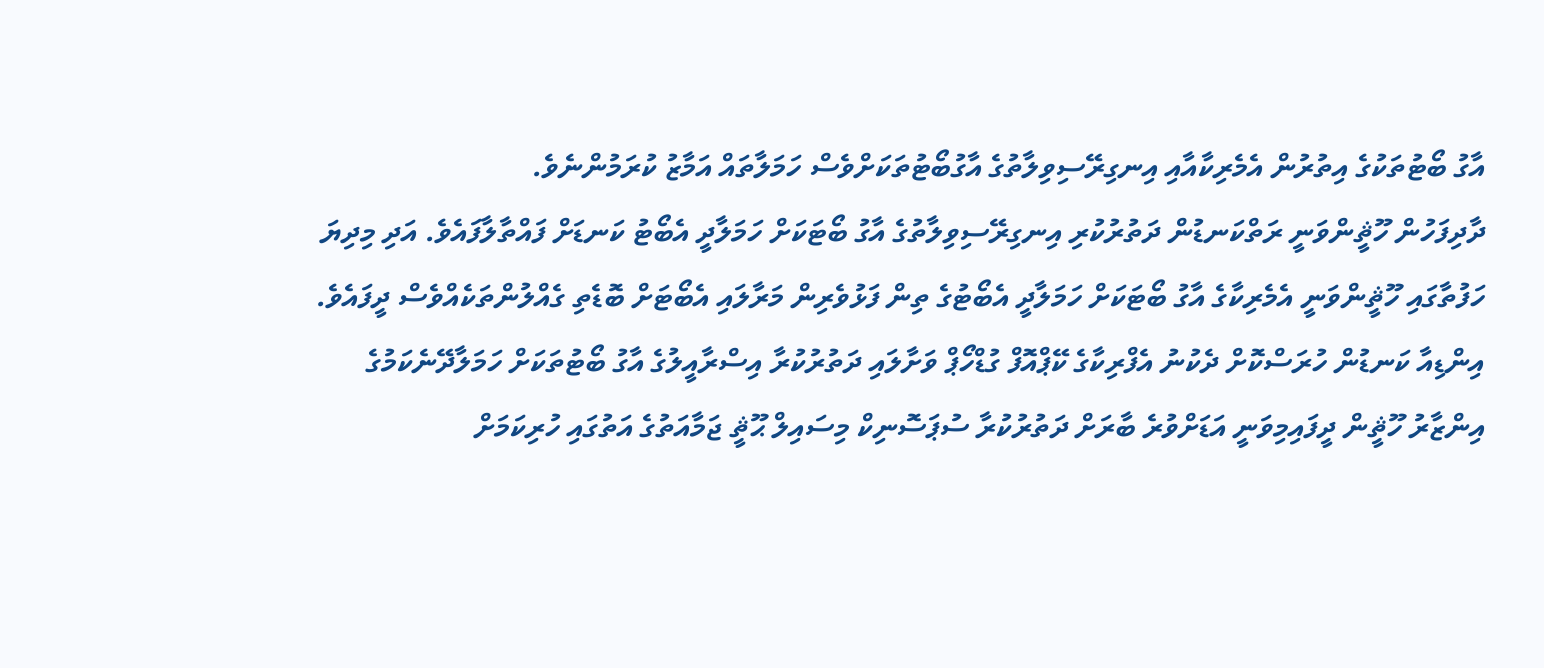އާގު ބޯޓުތަކުގެ އިތުރުން އެމެރިކާއާއި އިނގިރޭސިވިލާތުގެ އާގުބޯޓުތަކަށްވެސް ހަމަލާތައް އަމާޒު ކުރަމުންނެވެ.
ދާދިފަހުން ހޫޘީންވަނީ ރަތްކަނޑުން ދަތުރުކުރި އިނގިރޭސިވިލާތުގެ އާގު ބޯޓަކަށް ހަމަލާދީ އެބޯޓު ކަނޑަށް ފައްތާލާފައެވެ. އަދި މިދިޔަ ހަފުތާގައި ހޫޘީންވަނީ އެމެރިކާގެ އާގު ބޯޓަކަށް ހަމަލާދީ އެބޯޓުގެ ތިން ފަޅުވެރިން މަރާލައި އެބޯޓަށް ބޮޑެތި ގެއްލުންތަކެއްވެސް ދީފައެވެ.
އިންޑިއާ ކަނޑުން ހުރަސްކޮށް ދެކުނު އެފްރިކާގެ ކޭޕްއޮފް ގުޑްހޯޕް ވަށާލައި ދަތުރުކުރާ އިސްރާއީލުގެ އާގު ބޯޓުތަކަށް ހަމަލާދޭނެކަމުގެ އިންޒާރު ހޫޘީން ދީފައިމިވަނީ އަޑަށްވުރެ ބާރަށް ދަތުރުކުރާ ސުޕަސޮނިކް މިސައިލް ޙޫޘީ ޖަމާއަތުގެ އަތުގައި ހުރިކަމަށް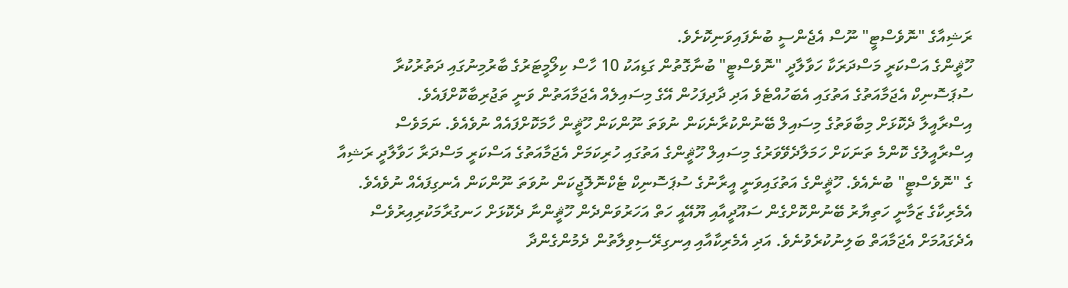ރަޝިއާގެ "ނޮވެސްޓީ" ނޫސް އެޖެންސީ ބުނެފައިވަނިކޮށެވެ.
ހޫޘީންގެ އަސްކަރީ މަސްދަރަކާ ހަވާލާދީ "ނޮވެސްޓީ" ބުނާގޮތުން ގަޑިއަކު 10 ހާސް ކިލޯމީޓަރުގެ ބާރުމިނުގައި ދަތުރުކުރާ ސުޕަސޮނިކް އެޖަމާއަތުގެ އަތުގައި އެބަހުއްޓެވެ އަދި ދާދިފަހުން އޭގެ މިސައިލެއް އެޖަމާއަތުން ވަނީ ތަޖުރިބާކޮށްފައެވެ.
އިސްރާއީލާ ދެކޮޅަށް މިބާވަތުގެ މިސައިލް ބޭނުންކުރާނެކަން ނުވަތަ ނޫންކަން ހޫޘީން ހާމަކޮށްފައެއް ނުވެއެވެ. ނަމަވެސް އިސްރާއީލުގެ ކޮންމެ ތަނަކަށް ހަމަލާދެވޭވަރުގެ މިސައިލް ހޫޘީންގެ އަތުގައި ހުރިކަމަށް އެޖަމާއަތުގެ އަސްކަރީ މަސްދަރާ ހަވާލާދީ ރަޝިއާ ގެ "ނޮވެސްޓީ" ބުނެއެވެ. ހޫޘީންގެ އަތުގައިވަނީ އީރާނުގެ ސުޕަސޮނިކް ޓެކްނޮލޮޖީކަން ނުވަތަ ނޫންކަން އެނގިފައެއް ނުވެއެވެ.
އެމެރިކާގެ ޒަމާނީ ހަތިޔާރު ބޭނުންކޮށްގެން ސައޫދީއާއި ޔޫއޭއީ ހަތް އަހަރުވަންދެން ހޫޘީންނާ ދެކޮޅަށް ހަނގުރާމަކުރިއިރުވެސް އެދެގައުމަށް އެޖަމާއަތް ބަލިނުކުރެވުނެވެ. އަދި އެމެރިކާއާއި އިނގިރޭސިވިލާތުން ދެމުންގެންދާ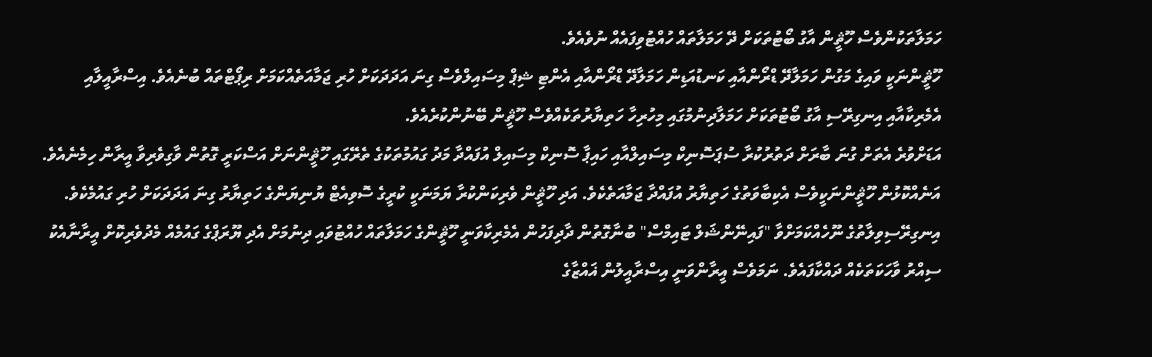ހަމަލާތަކުންވެސް ހޫޘީން އާގު ބޯޓުތަކަށް ދޭ ހަމަލާތައް ހުއްޓުވިފައެއް ނުވެއެވެ.
ހޫޘީންނަކީ ވައިގެ މަގުން ހަމަލާދޭ ޑްރޯންއާއި ކަނޑުއަޑިން ހަމަލާދޭ ޑްރޯންއާއި އެންޓި ޝިޕް މިސައިލްވެސް ގިނަ އަދަދަކަށް ހުރި ޖަމާއަތެއްކަމަށް ރިޕޯޓްތައް ބުނެއެވެ. އިސްރާއީލާއި އެމެރިކާއާއި އިނގިރޭސި އާގު ބޯޓުތަކަށް ހަމަލާދިނުމުގައި މިހުރިހާ ހަތިޔާރުތަކެއްވެސް ހޫޘީން ބޭނުންކުރެއެވެ.
އަޑަށްވުރެ އެތަށް ގުނަ ބާރަށް ދަތުރުކުރާ ސުޕަސޮނިކް މިސައިލްއާއި ހައިޕާ ސޮނިކް މިސައިލް އުފައްދާ މަދު ގައުމުތަކުގެ ތެރޭގައި ހޫޘީންނަށް އަސްކަރީ ގޮތުން ވާގިވެރިވާ އީރާން ހިމެނެއެވެ. އަނެއްކޮޅުން ހޫޘީންނަކީވެސް އެކިބާވަތުގެ ހަތިޔާރު އުފައްދާ ޖަމާއަތެކެވެ. އަދި ހޫޘީން ވެރިކަންކުރާ ޔަމަނަކީ ކުރީގެ ސޮވިއެޓް ޔުނިޔަންގެ ހަތިޔާރު ގިނަ އަދަދަކަށް ހުރި ގައުމެކެވެ.
އިނގިރޭސިވިލާތުގެ ނޫހެއްކަމަށްވާ "ފައިނޭންޝަލް ޓައިމްސް" ބުނާގޮތުން ދާދިފަހުން އެމެރިކާވަނީ ހޫޘީންގެ ހަމަލާތައް ހުއްޓުވައި ދިނުމަށް އެދި ޔޫރަޕްގެ ގައުމެއް މެދުވެރިކޮށް އީރާނާއެކު ސިއްރު ވާހަކަތަކެއް ދައްކާފައެވެ. ނަމަވެސް އީރާންވަނީ އިސްރާއީލުން ޣައްޒާގެ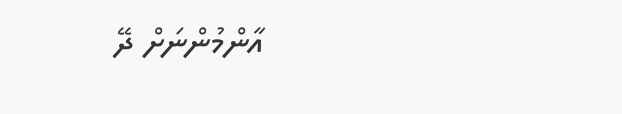އާންމުންނަށް ދޭ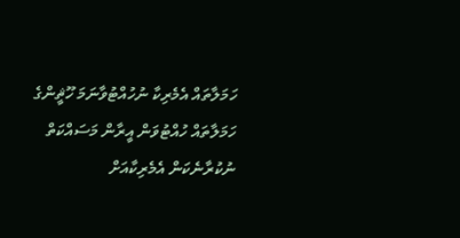ހަމަލާތައް އެމެރިކާ ނުހުއްޓުވާނަމަ ހޫޘީންގެ ހަމަލާތައް ހުއްޓުވަން އީރާން މަސައްކަތް ނުކުރާނެކަން އެމެރިކާއަށް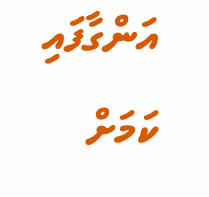އަންގާފައި ކަމަށް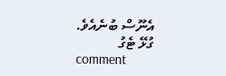އެނޫސް ބުނެއެވެ.
ގުޅޭ ޓެގު
comment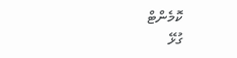ކޮމެންޓް
ގުޅޭ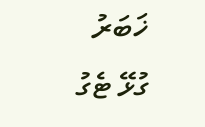ޚަބަރު
ގުޅޭ ޓެގު